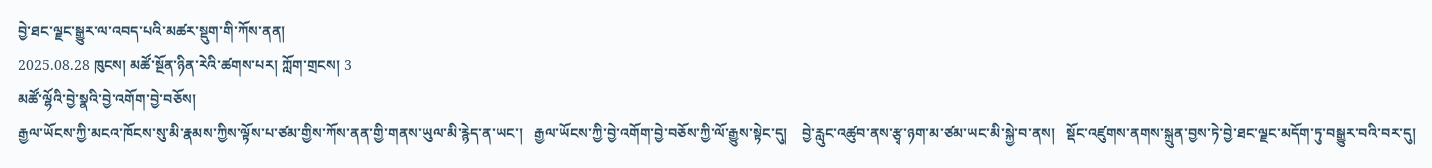བྱེ་ཐང་ལྗང་སྒྱུར་ལ་འབད་པའི་མཚར་སྡུག་གི་ཀོས་ནན།
2025.08.28 ཁུངས། མཚོ་སྔོན་ཉིན་རེའི་ཚགས་པར། ཀློག་གྲངས། 3
མཚོ་ལྷོའི་བྱེ་སྣའི་བྱེ་འགོག་བྱེ་བཅོས།
རྒྱལ་ཡོངས་ཀྱི་མངའ་ཁོངས་སུ་མི་རྣམས་ཀྱིས་ལྟོས་པ་ཙམ་གྱིས་ཀོས་ནན་གྱི་གནས་ཡུལ་མི་རྙེད་ན་ཡང་།   རྒྱལ་ཡོངས་ཀྱི་བྱེ་འགོག་བྱེ་བཅོས་ཀྱི་ལོ་རྒྱུས་སྟེང་དུ།    བྱེ་རླུང་འཚུབ་ནས་རྩྭ་ཉག་མ་ཙམ་ཡང་མི་སྐྱེ་བ་ནས།   སྡོང་འཛུགས་ནགས་སྐྲུན་བྱས་ཏེ་བྱེ་ཐང་ལྗང་མདོག་ཏུ་བསྒྱུར་བའི་བར་དུ།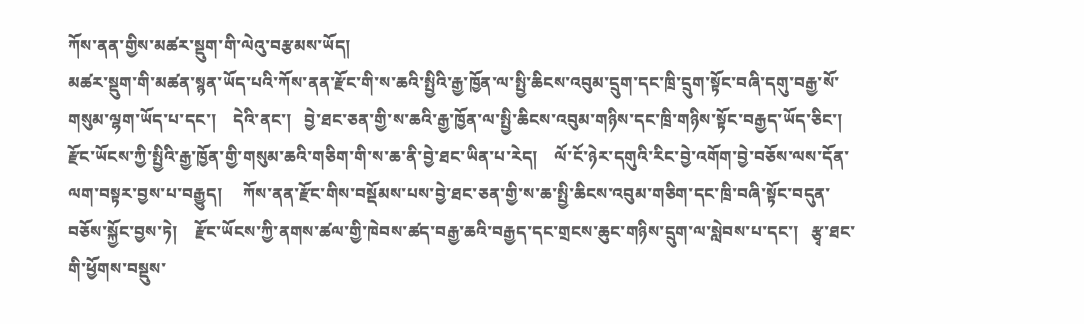ཀོས་ནན་གྱིས་མཚར་སྡུག་གི་ལེའུ་བརྩམས་ཡོད།
མཚར་སྡུག་གི་མཚན་སྙན་ཡོད་པའི་ཀོས་ནན་རྫོང་གི་ས་ཆའི་སྤྱིའི་རྒྱ་ཁྱོན་ལ་སྤྱི་ཆིངས་འབུམ་དྲུག་དང་ཁྲི་དྲུག་སྟོང་བཞི་དགུ་བརྒྱ་སོ་གསུམ་ལྷག་ཡོད་པ་དང་།    དེའི་ནང་།   བྱེ་ཐང་ཅན་གྱི་ས་ཆའི་རྒྱ་ཁྱོན་ལ་སྤྱི་ཆིངས་འབུམ་གཉིས་དང་ཁྲི་གཉིས་སྟོང་བརྒྱད་ཡོད་ཅིང་།    རྫོང་ཡོངས་ཀྱི་སྤྱིའི་རྒྱ་ཁྱོན་གྱི་གསུམ་ཆའི་གཅིག་གི་ས་ཆ་ནི་བྱེ་ཐང་ཡིན་པ་རེད།    ལོ་ངོ་ཉེར་དགུའི་རིང་བྱེ་འགོག་བྱེ་བཅོས་ལས་དོན་ལག་བསྟར་བྱས་པ་བརྒྱུད།     ཀོས་ནན་རྫོང་གིས་བསྡོམས་པས་བྱེ་ཐང་ཅན་གྱི་ས་ཆ་སྤྱི་ཆིངས་འབུམ་གཅིག་དང་ཁྲི་བཞི་སྟོང་བདུན་བཅོས་སྐྱོང་བྱས་ཏེ།    རྫོང་ཡོངས་ཀྱི་ནགས་ཚལ་གྱི་ཁེབས་ཚད་བརྒྱ་ཆའི་བརྒྱད་དང་གྲངས་ཆུང་གཉིས་དྲུག་ལ་སླེབས་པ་དང་།   རྩྭ་ཐང་གི་ཕྱོགས་བསྡུས་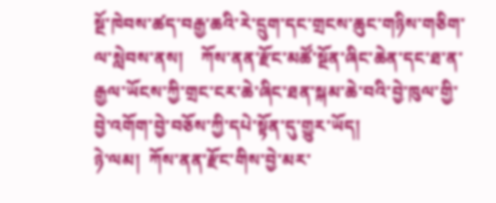སྔོ་ཁེབས་ཚད་བརྒྱ་ཆའི་རེ་དྲུག་དང་གྲངས་ཆུང་གཉིས་གཅིག་ལ་སླེབས་ནས།    ཀོས་ནན་རྫོང་མཚོ་སྔོན་ཞིང་ཆེན་དང་ཐ་ན་རྒྱལ་ཡོངས་ཀྱི་གྲང་ངར་ཆེ་ཞིང་ཐན་སྐམ་ཆེ་བའི་བྱེ་ཁུལ་གྱི་བྱེ་འགོག་བྱེ་བཅོས་ཀྱི་དཔེ་སྟོན་དུ་གྱུར་ཡོད།
ཉེ་ལམ།  ཀོས་ནན་རྫོང་གིས་བྱེ་མར་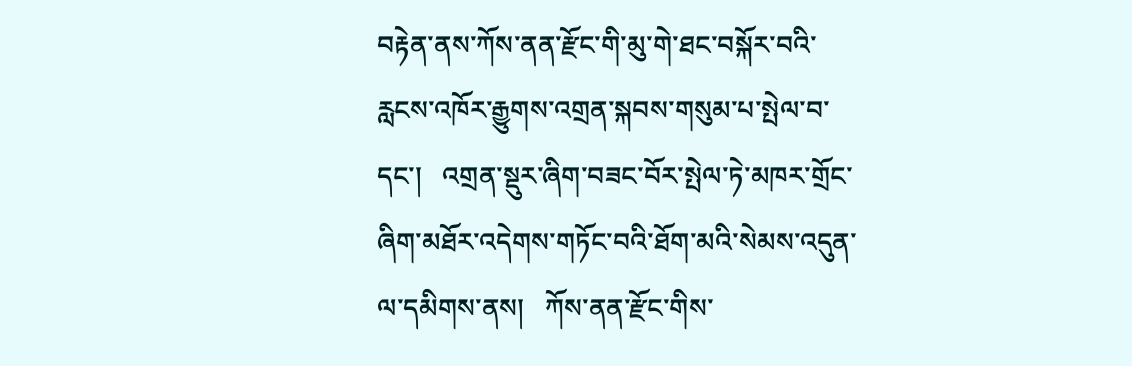བརྟེན་ནས་ཀོས་ནན་རྫོང་གི་མུ་གེ་ཐང་བསྐོར་བའི་རླངས་འཁོར་རྒྱུགས་འགྲན་སྐབས་གསུམ་པ་སྤེལ་བ་དང་།   འགྲན་སྡུར་ཞིག་བཟང་བོར་སྤེལ་ཏེ་མཁར་གྲོང་ཞིག་མཐོར་འདེགས་གཏོང་བའི་ཐོག་མའི་སེམས་འདུན་ལ་དམིགས་ནས།   ཀོས་ནན་རྫོང་གིས་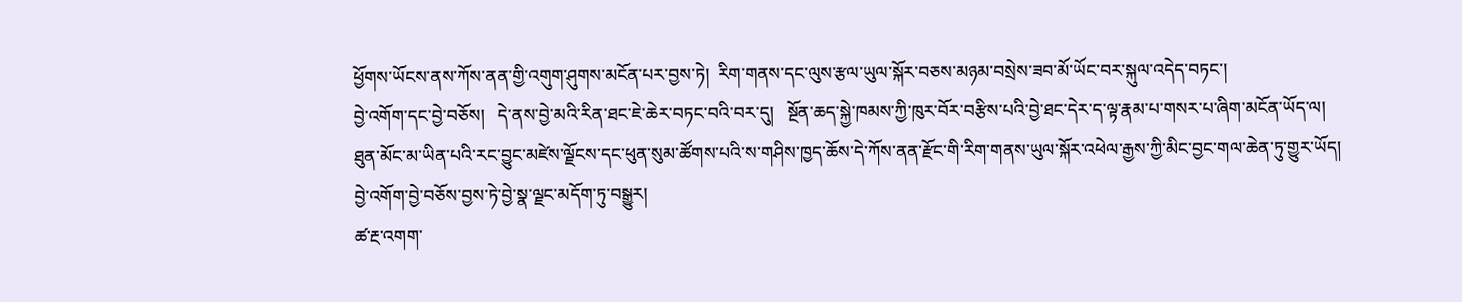ཕྱོགས་ཡོངས་ནས་ཀོས་ནན་གྱི་འགུག་ཤུགས་མངོན་པར་བྱས་ཏེ།  རིག་གནས་དང་ལུས་རྩལ་ཡུལ་སྐོར་བཅས་མཉམ་བསྲེས་ཟབ་མོ་ཡོང་བར་སྐུལ་འདེད་བཏང་།
བྱེ་འགོག་དང་བྱེ་བཅོས།   དེ་ནས་བྱེ་མའི་རིན་ཐང་ཇེ་ཆེར་བཏང་བའི་བར་དུ།   སྔོན་ཆད་སྐྱེ་ཁམས་ཀྱི་ཁུར་བོར་བརྩིས་པའི་བྱེ་ཐང་དེར་ད་ལྟ་རྣམ་པ་གསར་པ་ཞིག་མངོན་ཡོད་ལ།    ཐུན་མོང་མ་ཡིན་པའི་རང་བྱུང་མཛེས་ལྗོངས་དང་ཕུན་སུམ་ཚོགས་པའི་ས་གཤིས་ཁྱད་ཆོས་དེ་ཀོས་ནན་རྫོང་གི་རིག་གནས་ཡུལ་སྐོར་འཕེལ་རྒྱས་ཀྱི་མིང་བྱང་གལ་ཆེན་ཏུ་གྱུར་ཡོད།
བྱེ་འགོག་བྱེ་བཅོས་བྱས་ཏེ་བྱེ་སྣ་ལྗང་མདོག་ཏུ་བསྒྱུར།
ཚ་རྔ་འགག་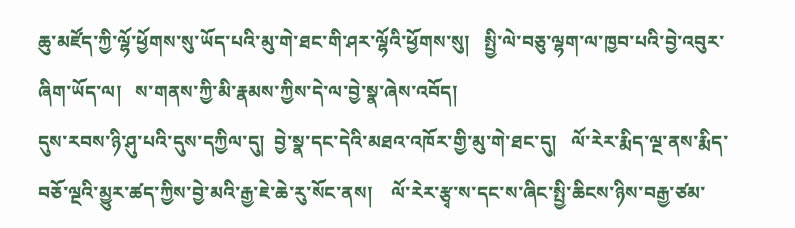ཆུ་མཛོད་ཀྱི་ལྷོ་ཕྱོགས་སུ་ཡོད་པའི་མུ་གེ་ཐང་གི་ཤར་ལྷོའི་ཕྱོགས་སུ།   སྤྱི་ལེ་བཅུ་ལྷག་ལ་ཁྱབ་པའི་བྱེ་འབུར་ཞིག་ཡོད་ལ།   ས་གནས་ཀྱི་མི་རྣམས་ཀྱིས་དེ་ལ་བྱེ་སྣ་ཞེས་འབོད།
དུས་རབས་ཉི་ཤུ་པའི་དུས་དཀྱིལ་དུ།  བྱེ་སྣ་དང་དེའི་མཐའ་འཁོར་གྱི་མུ་གེ་ཐང་དུ།   ལོ་རེར་རྨིད་ལྔ་ནས་རྨིད་བཅོ་ལྔའི་མྱུར་ཚད་ཀྱིས་བྱེ་མའི་རྒྱ་ཇེ་ཆེ་རུ་སོང་ནས།    ལོ་རེར་རྩྭ་ས་དང་ས་ཞིང་སྤྱི་ཆིངས་ཉིས་བརྒྱ་ཙམ་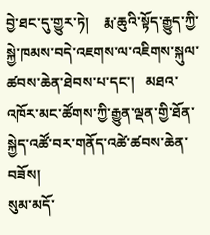བྱེ་ཐང་དུ་གྱུར་ཏེ།    རྨ་ཆུའི་སྟོད་རྒྱུད་ཀྱི་སྐྱེ་ཁམས་བདེ་འཇགས་ལ་འཇིགས་སྐུལ་ཚབས་ཆེན་ཐེབས་པ་དང་།   མཐའ་འཁོར་མང་ཚོགས་ཀྱི་རྒྱུན་ལྡན་གྱི་ཐོན་སྐྱེད་འཚོ་བར་གནོད་འཚེ་ཚབས་ཆེན་བཟོས།
སུམ་མདོ་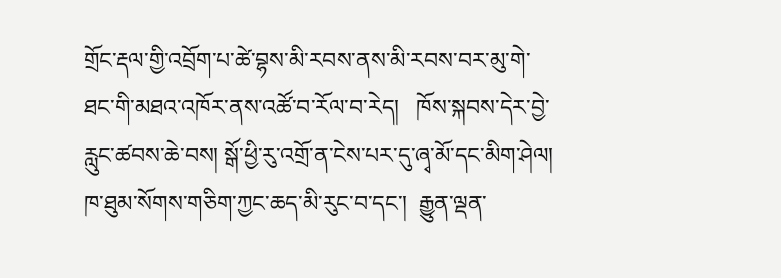གྲོང་རྡལ་གྱི་འབྲོག་པ་ཚེ་བྷས་མི་རབས་ནས་མི་རབས་བར་མུ་གེ་ཐང་གི་མཐའ་འཁོར་ནས་འཚོ་བ་རོལ་བ་རེད།   ཁོས་སྐབས་དེར་བྱེ་རླུང་ཚབས་ཆེ་བས། སྒོ་ཕྱི་རུ་འགྲོ་ན་ངེས་པར་དུ་ཞྭ་མོ་དང་མིག་ཤེལ།   ཁ་ཐུམ་སོགས་གཅིག་ཀྱང་ཆད་མི་རུང་བ་དང་།  རྒྱུན་ལྡན་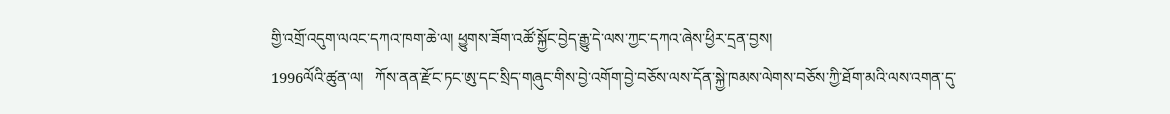གྱི་འགྲོ་འདུག་ལའང་དཀའ་ཁག་ཆེ་ལ། ཕྱུགས་ཟོག་འཚོ་སྐྱོང་བྱེད་རྒྱུ་དེ་ལས་ཀྱང་དཀའ་ཞེས་ཕྱིར་དྲན་བྱས།
1996ལོའི་ཚུན་ལ།   ཀོས་ནན་རྫོང་ཏང་ཨུ་དང་སྲིད་གཞུང་གིས་བྱེ་འགོག་བྱེ་བཅོས་ལས་དོན་སྐྱེ་ཁམས་ལེགས་བཅོས་ཀྱི་ཐོག་མའི་ལས་འགན་དུ་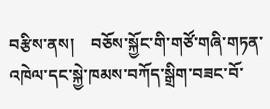བརྩིས་ནས།    བཅོས་སྐྱོང་གི་གཙོ་གཞི་གཏན་འཁེལ་དང་སྐྱེ་ཁམས་བཀོད་སྒྲིག་བཟང་བོ་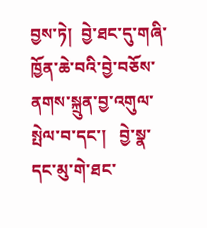བྱས་ཏེ།  བྱེ་ཐང་དུ་གཞི་ཁྱོན་ཆེ་བའི་བྱེ་བཅོས་ནགས་སྐྲུན་བྱ་འགུལ་སྤེལ་བ་དང་།   བྱེ་སྣ་དང་མུ་གེ་ཐང་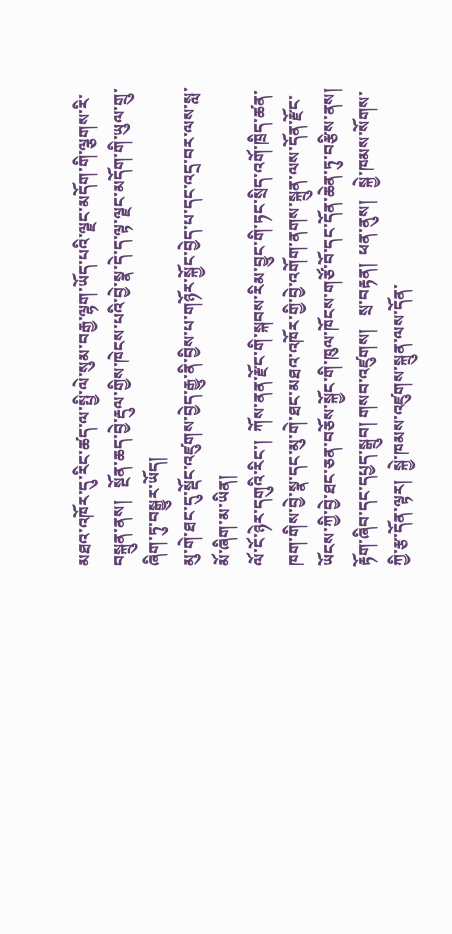མཐའ་འཁོར་དུ་རིང་ཚད་ལ་སྤྱི་ལེ་སུམ་བརྒྱ་ལྷག་ཡོད་པའི་ལྗང་མདོག་གི་ལྕགས་རི་བསྐྲུན་ནས།   སྔོན་ཆད་བྱེ་རྡུལ་གྱིས་ཁེངས་པའི་བྱེ་སྣ་དེ་ད་ལྟ་ལྗང་མདོག་གི་ཡུལ་གྲུ་ཞིག་ཏུ་བསྒྱུར་ཡོད།
མུ་གེ་ཐང་དུ་སྡོང་འཛུགས་བྱེད་རྒྱུ་ནི་བྱིས་པ་གཉོར་སྐྱོང་བྱེད་པ་དང་འདྲ་བར་ལས་སླ་མོ་ཞིག་མ་ཡིན།
ལོ་ངོ་ཉེར་དགུའི་རིང་།  ཀོས་ནན་རྫོང་གི་སྐབས་རིམ་བྱུང་གི་ཏང་སྲིད་འགོ་ཁྲིད་ཚན་ཁག་གིས་བྱེ་སྣ་དང་མུ་གེ་ཐང་མཐའ་འཁོར་གྱི་བྱེ་འགོག་ནགས་སྐྲུན་ལས་དོན་རྫོང་ཡོངས་ཀྱི་བྱེ་ཐང་ཅན་བཅོས་སྐྱོང་གི་ཁུལ་ཁོངས་གཙོ་བོ་དང་དོན་ཆེན་ཏུ་བརྩིས་ནས།   རྟོག་ཞིབ་དང་དཔྱད་སྒྲུབ། གསབ་འཛུགས།   སྲ་བརྟན།  ཕན་ནུས།   སྐྱེ་ཁམས་སོགས་ཀྱི་རྩ་དོན་ལྟར།  སྐྱེ་ཁམས་འཛུགས་སྐྲུན་ལས་དོན་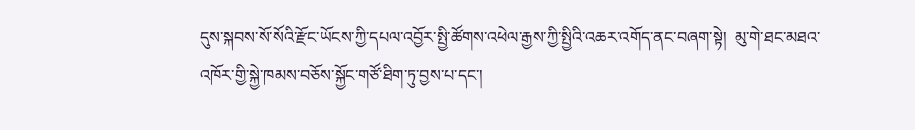དུས་སྐབས་སོ་སོའི་རྫོང་ཡོངས་ཀྱི་དཔལ་འབྱོར་སྤྱི་ཚོགས་འཕེལ་རྒྱས་ཀྱི་སྤྱིའི་འཆར་འགོད་ནང་བཞག་སྟེ།  མུ་གེ་ཐང་མཐའ་འཁོར་གྱི་སྐྱེ་ཁམས་བཅོས་སྐྱོང་གཙོ་ཐིག་ཏུ་བྱས་པ་དང་།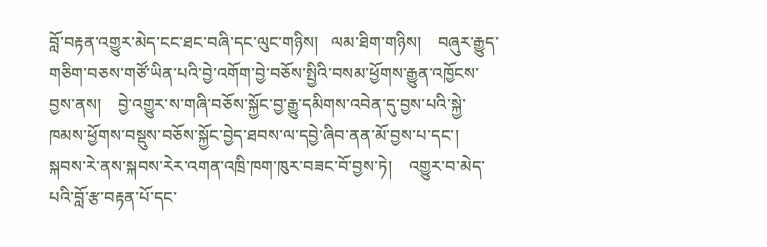བློ་བརྟན་འགྱུར་མེད་ངང་ཐང་བཞི་དང་ལུང་གཉིས།   ལམ་ཐིག་གཉིས།    བཞུར་རྒྱུད་གཅིག་བཅས་གཙོ་ཡིན་པའི་བྱེ་འགོག་བྱེ་བཅོས་སྤྱིའི་བསམ་ཕྱོགས་རྒྱུན་འཁྱོངས་བྱས་ནས།    བྱེ་འགྱུར་ས་གཞི་བཅོས་སྐྱོང་བྱ་རྒྱུ་དམིགས་འབེན་དུ་བྱས་པའི་སྐྱེ་ཁམས་ཕྱོགས་བསྡུས་བཅོས་སྐྱོང་བྱེད་ཐབས་ལ་དབྱེ་ཞིབ་ནན་མོ་བྱས་པ་དང་།   སྐབས་རེ་ནས་སྐབས་རེར་འགན་འཁྲི་ཁག་ཁུར་བཟང་བོ་བྱས་ཏེ།    འགྱུར་བ་མེད་པའི་བློ་རྩ་བརྟན་པོ་དང་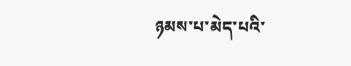ཉམས་པ་མེད་པའི་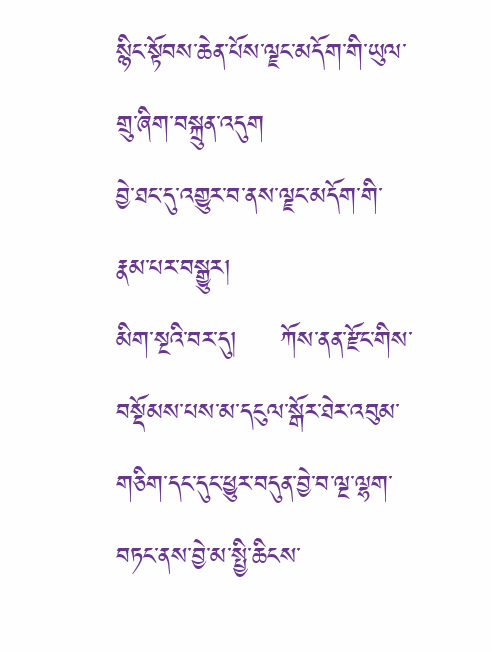སྙིང་སྟོབས་ཆེན་པོས་ལྗང་མདོག་གི་ཡུལ་གྲུ་ཞིག་བསྐྲུན་འདུག
བྱེ་ཐང་དུ་འགྱུར་བ་ནས་ལྗང་མདོག་གི་རྣམ་པར་བསྒྱུར།
མིག་སྔའི་བར་དུ།     ཀོས་ནན་རྫོང་གིས་བསྡོམས་པས་མ་དངུལ་སྒོར་ཐེར་འབུམ་གཅིག་དང་དུང་ཕྱུར་བདུན་བྱེ་བ་ལྔ་ལྷག་བཏང་ནས་བྱེ་མ་སྤྱི་ཆིངས་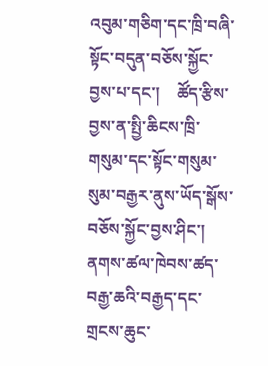འབུམ་གཅིག་དང་ཁྲི་བཞི་སྟོང་བདུན་བཅོས་སྐྱོང་བྱས་པ་དང་།    ཚོད་རྩིས་བྱས་ན་སྤྱི་ཆིངས་ཁྲི་གསུམ་དང་སྟོང་གསུམ་སུམ་བརྒྱར་ནུས་ཡོད་སྒོས་བཅོས་སྐྱོང་བྱས་ཤིང་།    ནགས་ཚལ་ཁེབས་ཚད་བརྒྱ་ཆའི་བརྒྱད་དང་གྲངས་ཆུང་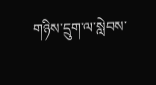གཉིས་དྲུག་ལ་སླེབས་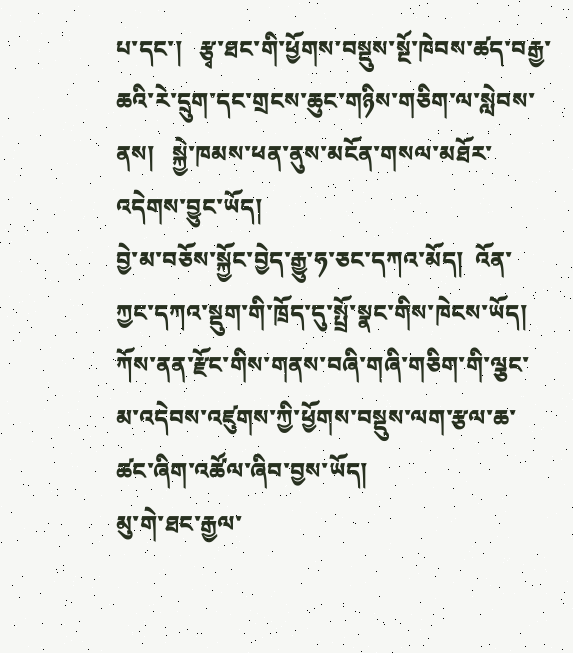པ་དང་།   རྩྭ་ཐང་གི་ཕྱོགས་བསྡུས་སྔོ་ཁེབས་ཚད་བརྒྱ་ཆའི་རེ་དྲུག་དང་གྲངས་ཆུང་གཉིས་གཅིག་ལ་སླེབས་ནས།   སྐྱེ་ཁམས་ཕན་ནུས་མངོན་གསལ་མཐོར་འདེགས་བྱུང་ཡོད།
བྱེ་མ་བཅོས་སྐྱོང་བྱེད་རྒྱུ་ཧ་ཅང་དཀའ་མོད།  འོན་ཀྱང་དཀའ་སྡུག་གི་ཁྲོད་དུ་སྤྲོ་སྣང་གིས་ཁེངས་ཡོད།   ཀོས་ནན་རྫོང་གིས་གནས་བཞི་གཞི་གཅིག་གི་ལྕང་མ་འདེབས་འཛུགས་ཀྱི་ཕྱོགས་བསྡུས་ལག་རྩལ་ཆ་ཚང་ཞིག་འཚོལ་ཞིབ་བྱས་ཡོད།
མུ་གེ་ཐང་རྒྱལ་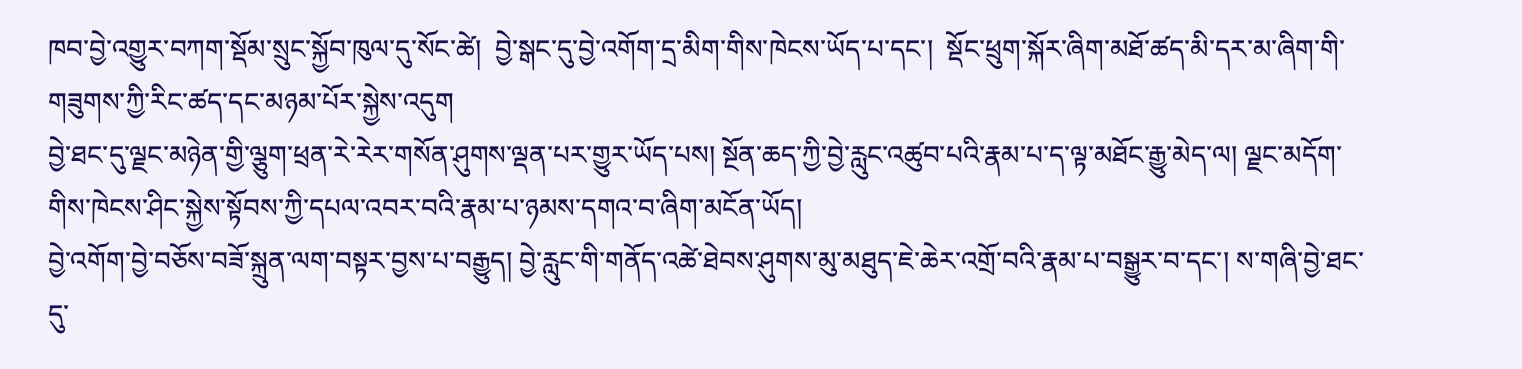ཁབ་བྱེ་འགྱུར་བཀག་སྡོམ་སྲུང་སྐྱོབ་ཁུལ་དུ་སོང་ཚེ།  བྱེ་སྒང་དུ་བྱེ་འགོག་དྲ་མིག་གིས་ཁེངས་ཡོད་པ་དང་།  སྡོང་ཕྲུག་སྐོར་ཞིག་མཐོ་ཚད་མི་དར་མ་ཞིག་གི་གཟུགས་ཀྱི་རིང་ཚད་དང་མཉམ་པོར་སྐྱེས་འདུག
བྱེ་ཐང་དུ་ལྗང་མཉེན་གྱི་ལྕུག་ཕྲན་རེ་རེར་གསོན་ཤུགས་ལྡན་པར་གྱུར་ཡོད་པས། སྔོན་ཆད་ཀྱི་བྱེ་རླུང་འཚུབ་པའི་རྣམ་པ་ད་ལྟ་མཐོང་རྒྱུ་མེད་ལ། ལྗང་མདོག་གིས་ཁེངས་ཤིང་སྐྱེས་སྟོབས་ཀྱི་དཔལ་འབར་བའི་རྣམ་པ་ཉམས་དགའ་བ་ཞིག་མངོན་ཡོད།
བྱེ་འགོག་བྱེ་བཅོས་བཟོ་སྐྲུན་ལག་བསྟར་བྱས་པ་བརྒྱུད། བྱེ་རླུང་གི་གནོད་འཚེ་ཐེབས་ཤུགས་མུ་མཐུད་ཇེ་ཆེར་འགྲོ་བའི་རྣམ་པ་བསྒྱུར་བ་དང་། ས་གཞི་བྱེ་ཐང་དུ་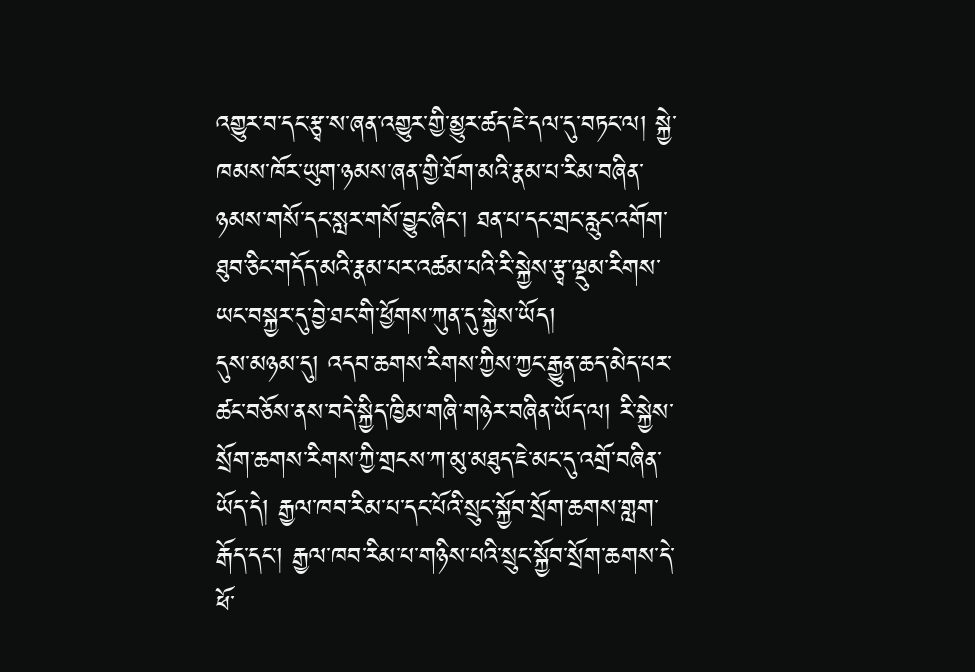འགྱུར་བ་དང་རྩྭ་ས་ཞན་འགྱུར་གྱི་མྱུར་ཚད་ཇེ་དལ་དུ་བཏང་ལ། སྐྱེ་ཁམས་ཁོར་ཡུག་ཉམས་ཞན་གྱི་ཐོག་མའི་རྣམ་པ་རིམ་བཞིན་ཉམས་གསོ་དང་སླར་གསོ་བྱུང་ཞིང་། ཐན་པ་དང་གྲང་རླུང་འགོག་ཐུབ་ཅིང་གདོད་མའི་རྣམ་པར་འཚམ་པའི་རི་སྐྱེས་རྩྭ་ལྡུམ་རིགས་ཡང་བསྐྱར་དུ་བྱེ་ཐང་གི་ཕྱོགས་ཀུན་དུ་སྐྱེས་ཡོད།
དུས་མཉམ་དུ། འདབ་ཆགས་རིགས་ཀྱིས་ཀྱང་རྒྱུན་ཆད་མེད་པར་ཚང་བཅོས་ནས་བདེ་སྐྱིད་ཁྱིམ་གཞི་གཉེར་བཞིན་ཡོད་ལ། རི་སྐྱེས་སྲོག་ཆགས་རིགས་ཀྱི་གྲངས་ཀ་མུ་མཐུད་ཇེ་མང་དུ་འགྲོ་བཞིན་ཡོད་དེ། རྒྱལ་ཁབ་རིམ་པ་དང་པོའི་སྲུང་སྐྱོབ་སྲོག་ཆགས་གླག་རྒོད་དང་། རྒྱལ་ཁབ་རིམ་པ་གཉིས་པའི་སྲུང་སྐྱོབ་སྲོག་ཆགས་དེ་ཕོ་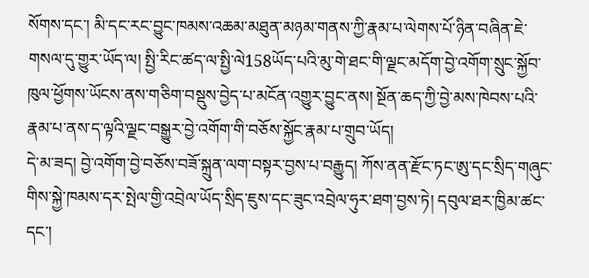སོགས་དང་། མི་དང་རང་བྱུང་ཁམས་འཆམ་མཐུན་མཉམ་གནས་ཀྱི་རྣམ་པ་ལེགས་པོ་ཉིན་བཞིན་ཇེ་གསལ་དུ་གྱུར་ཡོད་ལ། སྤྱི་རིང་ཚད་ལ་སྤྱི་ལེ158ཡོད་པའི་མུ་གེ་ཐང་གི་ལྗང་མདོག་བྱེ་འགོག་སྲུང་སྐྱོབ་ཁུལ་ཕྱོགས་ཡོངས་ནས་གཅིག་བསྡུས་བྱེད་པ་མངོན་འགྱུར་བྱུང་ནས། སྔོན་ཆད་ཀྱི་བྱེ་མས་ཁེབས་པའི་རྣམ་པ་ནས་ད་ལྟའི་ལྗང་བསྒྱུར་བྱེ་འགོག་གི་བཅོས་སྐྱོང་རྣམ་པ་གྲུབ་ཡོད།
དེ་མ་ཟད། བྱེ་འགོག་བྱེ་བཅོས་བཟོ་སྐྲུན་ལག་བསྟར་བྱས་པ་བརྒྱུད། ཀོས་ནན་རྫོང་ཏང་ཨུ་དང་སྲིད་གཞུང་གིས་སྐྱེ་ཁམས་དར་སྤེལ་གྱི་འབྲེལ་ཡོད་སྲིད་ཇུས་དང་ཟུང་འབྲེལ་ཧུར་ཐག་བྱས་ཏེ། དབུལ་ཐར་ཁྱིམ་ཚང་དང་།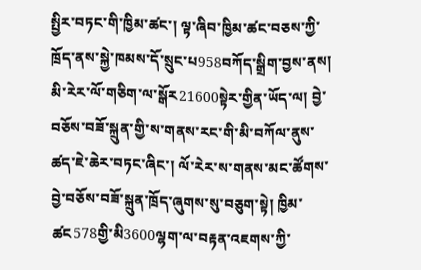སྤྱིར་བཏང་གི་ཁྱིམ་ཚང་། ལྟ་ཞིབ་ཁྱིམ་ཚང་བཅས་ཀྱི་ཁྲོད་ནས་སྐྱེ་ཁམས་དོ་སྲུང་པ958བཀོད་སྒྲིག་བྱས་ནས། མི་རེར་ལོ་གཅིག་ལ་སྒོར21600སྟེར་གྱིན་ཡོད་ལ། བྱེ་བཅོས་བཟོ་སྐྲུན་གྱི་ས་གནས་རང་གི་མི་བཀོལ་ནུས་ཚད་ཇེ་ཆེར་བཏང་ཞིང་། ལོ་རེར་ས་གནས་མང་ཚོགས་བྱེ་བཅོས་བཟོ་སྐྲུན་ཁྲོད་ཞུགས་སུ་བཅུག་སྟེ། ཁྱིམ་ཚང578གྱི་མི3600ལྷག་ལ་བརྟན་འཇགས་ཀྱི་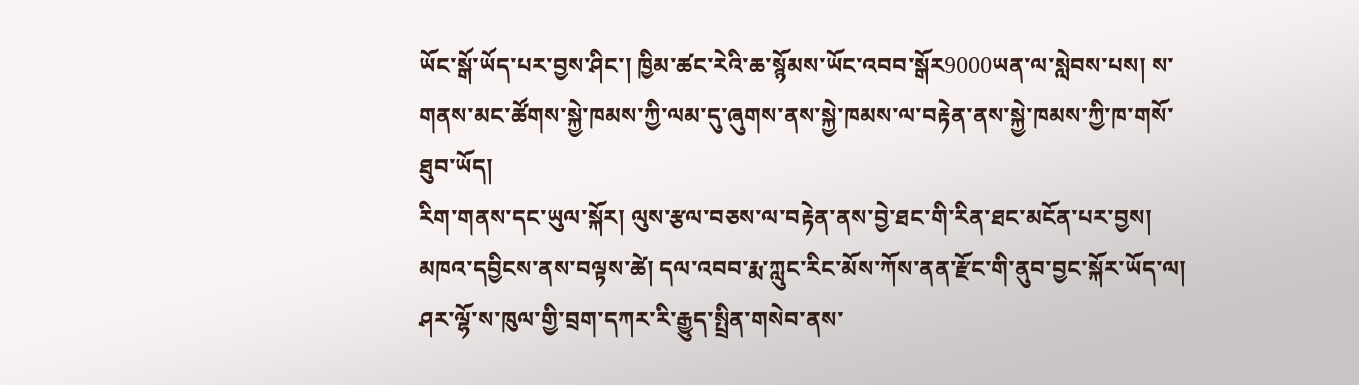ཡོང་སྒོ་ཡོད་པར་བྱས་ཤིང་། ཁྱིམ་ཚང་རེའི་ཆ་སྙོམས་ཡོང་འབབ་སྒོར9000ཡན་ལ་སླེབས་པས། ས་གནས་མང་ཚོགས་སྐྱེ་ཁམས་ཀྱི་ལམ་དུ་ཞུགས་ནས་སྐྱེ་ཁམས་ལ་བརྟེན་ནས་སྐྱེ་ཁམས་ཀྱི་ཁ་གསོ་ཐུབ་ཡོད།
རིག་གནས་དང་ཡུལ་སྐོར། ལུས་རྩལ་བཅས་ལ་བརྟེན་ནས་བྱེ་ཐང་གི་རིན་ཐང་མངོན་པར་བྱས།
མཁའ་དབྱིངས་ནས་བལྟས་ཚེ། དལ་འབབ་རྨ་ཀླུང་རིང་མོས་ཀོས་ནན་རྫོང་གི་ནུབ་བྱང་སྐོར་ཡོད་ལ། ཤར་ལྷོ་ས་ཁུལ་གྱི་བྲག་དཀར་རི་རྒྱུད་སྤྲིན་གསེབ་ནས་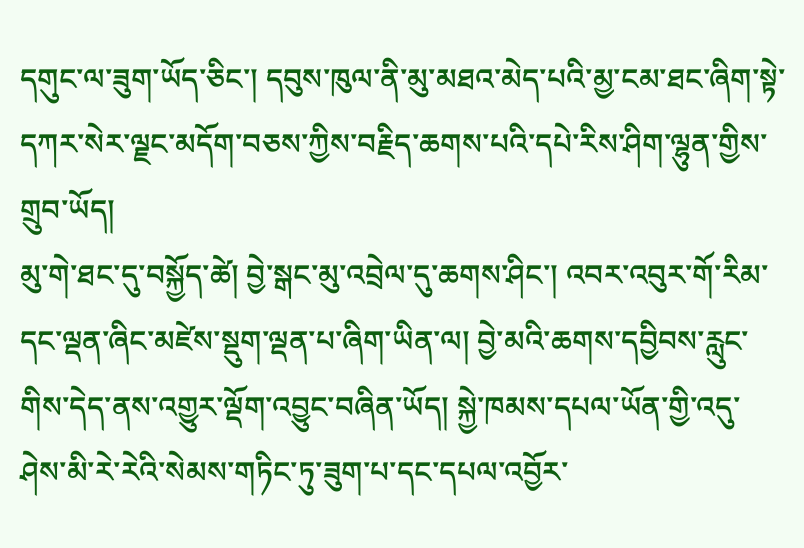དགུང་ལ་ཟུག་ཡོད་ཅིང་། དབུས་ཁུལ་ནི་མུ་མཐའ་མེད་པའི་མྱ་ངམ་ཐང་ཞིག་སྟེ་དཀར་སེར་ལྗང་མདོག་བཅས་ཀྱིས་བརྗིད་ཆགས་པའི་དཔེ་རིས་ཤིག་ལྷུན་གྱིས་གྲུབ་ཡོད།
མུ་གེ་ཐང་དུ་བསྐྱོད་ཚེ། བྱེ་སྒང་མུ་འབྲེལ་དུ་ཆགས་ཤིང་། འབར་འབུར་གོ་རིམ་དང་ལྡན་ཞིང་མཛེས་སྡུག་ལྡན་པ་ཞིག་ཡིན་ལ། བྱེ་མའི་ཆགས་དབྱིབས་རླུང་གིས་དེད་ནས་འགྱུར་ལྡོག་འབྱུང་བཞིན་ཡོད། སྐྱེ་ཁམས་དཔལ་ཡོན་གྱི་འདུ་ཤེས་མི་རེ་རེའི་སེམས་གཏིང་ཏུ་ཟུག་པ་དང་དཔལ་འབྱོར་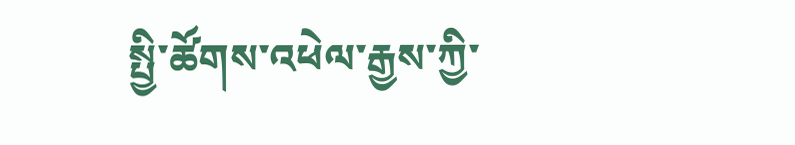སྤྱི་ཚོགས་འཕེལ་རྒྱས་ཀྱི་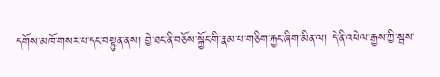དགོས་མཁོ་གསར་པ་དང་བསྟུན་ནས། བྱེ་ཐང་ནི་བཅོས་སྐྱོང་གི་རྣམ་པ་གཅིག་རྐྱང་ཞིག་མིན་ལ། དེ་ནི་འཕེལ་རྒྱས་ཀྱི་སྦས་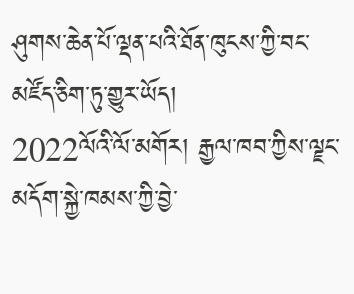ཤུགས་ཆེན་པོ་ལྡན་པའི་ཐོན་ཁུངས་ཀྱི་བང་མཛོད་ཅིག་ཏུ་གྱུར་ཡོད།
2022ལོའི་ལོ་མགོར། རྒྱལ་ཁབ་ཀྱིས་ལྗང་མདོག་སྐྱེ་ཁམས་ཀྱི་བྱེ་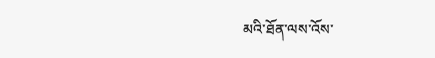མའི་ཐོན་ལས་འོས་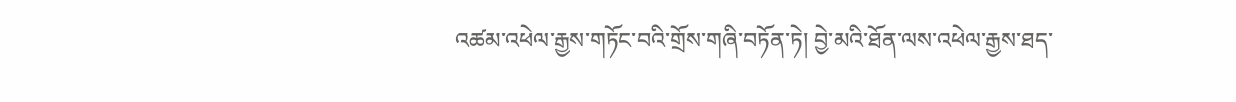འཚམ་འཕེལ་རྒྱས་གཏོང་བའི་གྲོས་གཞི་བཏོན་ཏེ། བྱེ་མའི་ཐོན་ལས་འཕེལ་རྒྱས་ཐད་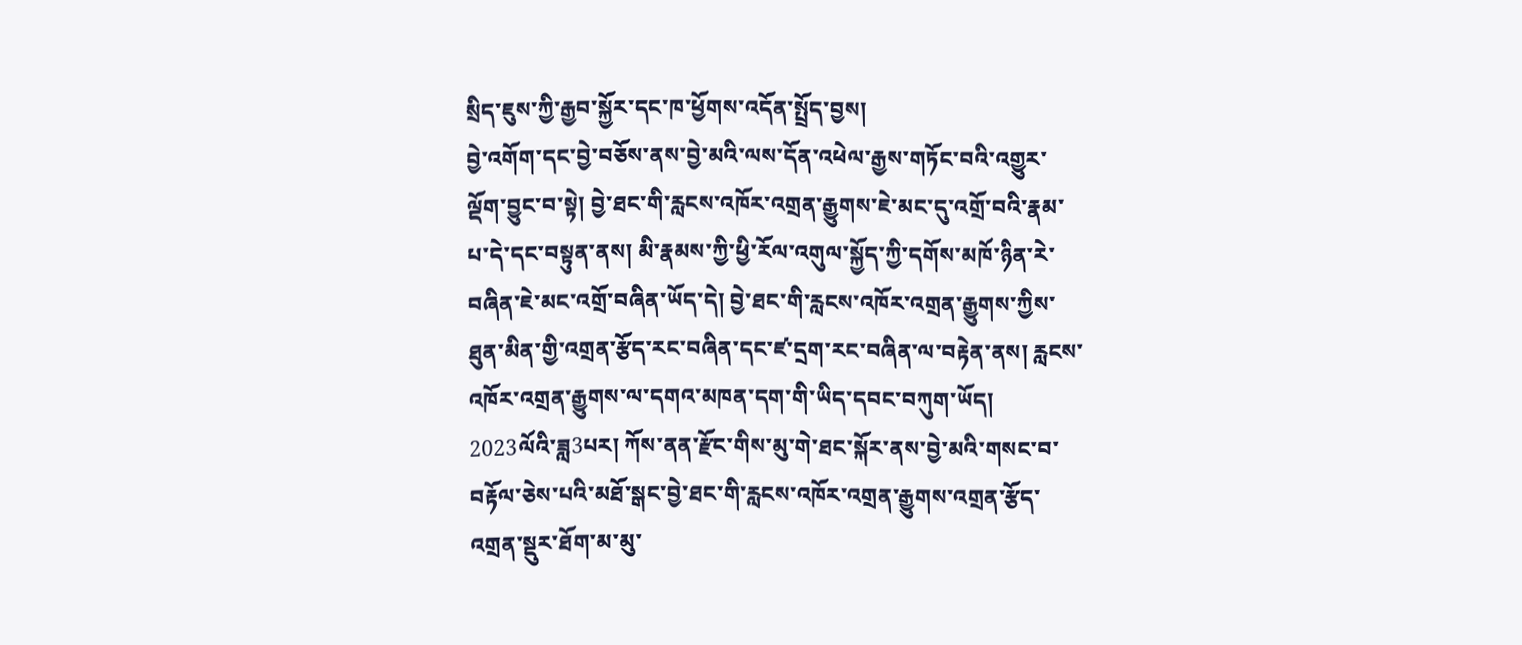སྲིད་ཇུས་ཀྱི་རྒྱབ་སྐྱོར་དང་ཁ་ཕྱོགས་འདོན་སྤྲོད་བྱས།
བྱེ་འགོག་དང་བྱེ་བཅོས་ནས་བྱེ་མའི་ལས་དོན་འཕེལ་རྒྱས་གཏོང་བའི་འགྱུར་ལྡོག་བྱུང་བ་སྟེ། བྱེ་ཐང་གི་རླངས་འཁོར་འགྲན་རྒྱུགས་ཇེ་མང་དུ་འགྲོ་བའི་རྣམ་པ་དེ་དང་བསྟུན་ནས། མི་རྣམས་ཀྱི་ཕྱི་རོལ་འགུལ་སྐྱོད་ཀྱི་དགོས་མཁོ་ཉིན་རེ་བཞིན་ཇེ་མང་འགྲོ་བཞིན་ཡོད་དེ། བྱེ་ཐང་གི་རླངས་འཁོར་འགྲན་རྒྱུགས་ཀྱིས་ཐུན་མིན་གྱི་འགྲན་རྩོད་རང་བཞིན་དང་ཛ་དྲག་རང་བཞིན་ལ་བརྟེན་ནས། རླངས་འཁོར་འགྲན་རྒྱུགས་ལ་དགའ་མཁན་དག་གི་ཡིད་དབང་བཀུག་ཡོད།
2023ལོའི་ཟླ3པར། ཀོས་ནན་རྫོང་གིས་མུ་གེ་ཐང་སྐོར་ནས་བྱེ་མའི་གསང་བ་བརྟོལ་ཅེས་པའི་མཐོ་སྒང་བྱེ་ཐང་གི་རླངས་འཁོར་འགྲན་རྒྱུགས་འགྲན་རྩོད་འགྲན་སྡུར་ཐོག་མ་མུ་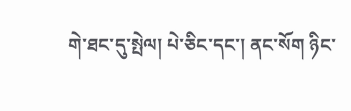གེ་ཐང་དུ་སྤེལ། པེ་ཅིང་དང་། ནང་སོག ཉིང་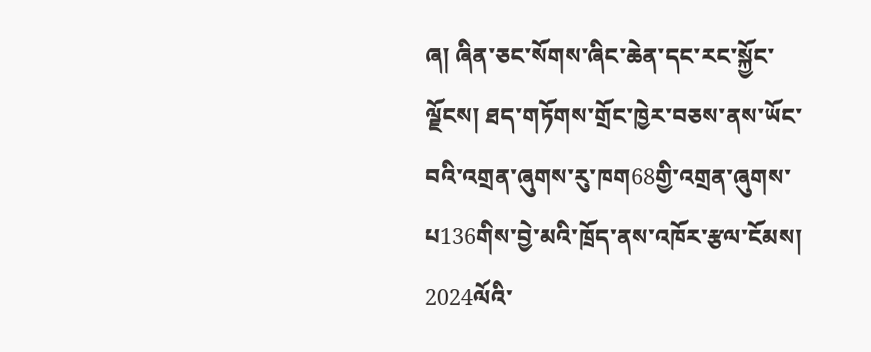ཞ། ཞིན་ཅང་སོགས་ཞིང་ཆེན་དང་རང་སྐྱོང་ལྗོངས། ཐད་གཏོགས་གྲོང་ཁྱེར་བཅས་ནས་ཡོང་བའི་འགྲན་ཞུགས་རུ་ཁག68གྱི་འགྲན་ཞུགས་པ136གིས་བྱེ་མའི་ཁྲོད་ནས་འཁོར་རྩལ་ངོམས།
2024ལོའི་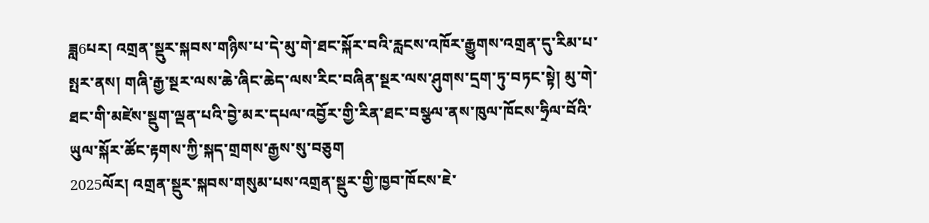ཟླ6པར། འགྲན་སྡུར་སྐབས་གཉིས་པ་དེ་མུ་གེ་ཐང་སྐོར་བའི་རླངས་འཁོར་རྒྱུགས་འགྲན་དུ་རིམ་པ་སྤར་ནས། གཞི་རྒྱ་སྔར་ལས་ཆེ་ཞིང་ཆེད་ལས་རིང་བཞིན་སྔར་ལས་ཤུགས་དྲག་ཏུ་བཏང་སྟེ། མུ་གེ་ཐང་གི་མཛེས་སྡུག་ལྡན་པའི་བྱེ་མར་དཔལ་འབྱོར་གྱི་རིན་ཐང་བསྩལ་ནས་ཁུལ་ཁོངས་ཧྲིལ་བོའི་ཡུལ་སྐོར་ཚོང་རྟགས་ཀྱི་སྐད་གྲགས་རྒྱས་སུ་བཅུག
2025ལོར། འགྲན་སྡུར་སྐབས་གསུམ་པས་འགྲན་སྡུར་གྱི་ཁྱབ་ཁོངས་ཇེ་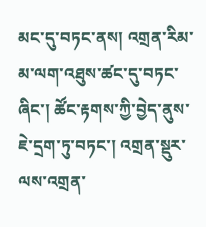མང་དུ་བཏང་ནས། འགྲན་རིམ་མ་ལག་འཐུས་ཚང་དུ་བཏང་ཞིང་། ཚོང་རྟགས་ཀྱི་བྱེད་ནུས་ཇེ་དྲག་ཏུ་བཏང་། འགྲན་སྡུར་ལས་འགྲན་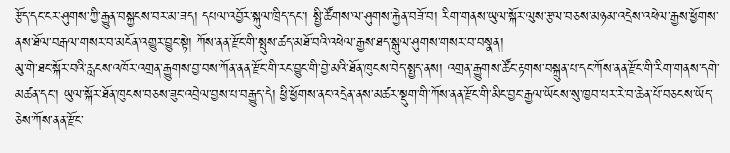རྩོད་དང་ངར་ཤུགས་ཀྱི་རྒྱུན་བསྐྱངས་བར་མ་ཟད། དཔལ་འབྱོར་སྐུལ་ཁྲིད་དང་། སྤྱི་ཚོགས་ལ་ཤུགས་རྐྱེན་བཟོ་བ། རིག་གནས་ཡུལ་སྐོར་ལུས་རྩལ་བཅས་མཉམ་འདྲེས་འཕེལ་རྒྱས་ཕྱོགས་ནས་ཐོལ་བརྒལ་གསར་བ་མངོན་འགྱུར་བྱུང་སྟེ། ཀོས་ནན་རྫོང་གི་སྤུས་ཚད་མཐོ་བའི་འཕེལ་རྒྱས་ཐད་སྒུལ་ཤུགས་གསར་བ་བསྣན།
མུ་གེ་ཐང་སྐོར་བའི་རླངས་འཁོར་འགྲན་རྒྱུགས་བྱ་བས་ཀོན་ནན་རྫོང་གི་རང་བྱུང་གི་བྱེ་མའི་ཐོན་ཁུངས་བེད་སྤྱད་ནས། འགྲན་རྒྱུགས་ཚོང་རྟགས་བསྐྲུན་པ་དང་ཀོས་ནན་རྫོང་གི་རིག་གནས་དགེ་མཚན་དང་། ཡུལ་སྐོར་ཐོན་ཁུངས་བཅས་ཟུང་འབྲེལ་བྱས་པ་བརྒྱུད་དེ། ཕྱི་ཕྱོགས་ནང་འདྲེན་ནས་མཚར་སྡུག་གི་ཀོས་ནན་རྫོང་གི་མིང་བྱང་རྒྱལ་ཡོངས་སུ་ཁྱབ་པར་རེ་བ་ཆེན་པོ་བཅངས་ཡོད་ཅེས་ཀོས་ནན་རྫོང་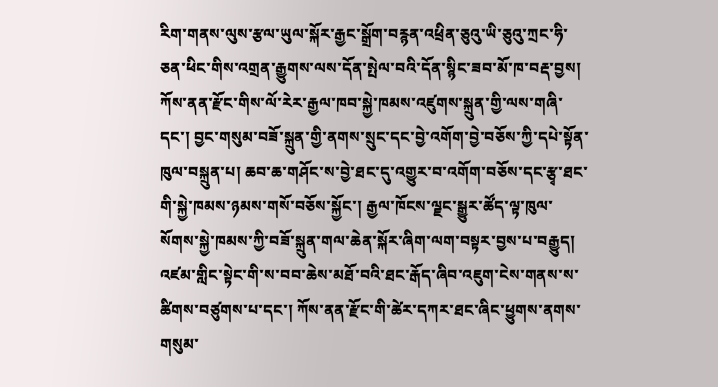རིག་གནས་ལུས་རྩལ་ཡུལ་སྐོར་རྒྱང་སྒྲོག་བརྙན་འཕྲིན་ཅུའུ་ཡི་ཅུའུ་ཀྲང་ཧི་ཅན་ཕིང་གིས་འགྲན་རྒྱུགས་ལས་དོན་སྤེལ་བའི་དོན་སྙིང་ཟབ་མོ་ཁ་བརྡ་བྱས།
ཀོས་ནན་རྫོང་གིས་ལོ་རེར་རྒྱལ་ཁབ་སྐྱེ་ཁམས་འཛུགས་སྐྲུན་གྱི་ལས་གཞི་དང་། བྱང་གསུམ་བཟོ་སྐྲུན་གྱི་ནགས་སྲུང་དང་བྱེ་འགོག་བྱེ་བཅོས་ཀྱི་དཔེ་སྟོན་ཁུལ་བསྐྲུན་པ། ཆབ་ཆ་གཤོང་ས་བྱེ་ཐང་དུ་འགྱུར་བ་འགོག་བཅོས་དང་རྩྭ་ཐང་གི་སྐྱེ་ཁམས་ཉམས་གསོ་བཅོས་སྐྱོང་། རྒྱལ་ཁོངས་ལྗང་སྒྱུར་ཚོད་ལྟ་ཁུལ་སོགས་སྐྱེ་ཁམས་ཀྱི་བཟོ་སྐྲུན་གལ་ཆེན་སྐོར་ཞིག་ལག་བསྟར་བྱས་པ་བརྒྱུད། འཛམ་གླིང་སྟེང་གི་ས་བབ་ཆེས་མཐོ་བའི་ཐང་རྒོད་ཞིབ་འཇུག་ངེས་གནས་ས་ཚིགས་བཙུགས་པ་དང་། ཀོས་ནན་རྫོང་གི་ཚེར་དཀར་ཐང་ཞིང་ཕྱུགས་ནགས་གསུམ་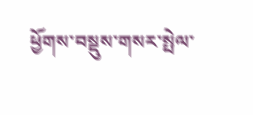ཕྱོགས་བསྡུས་གསར་སྤེལ་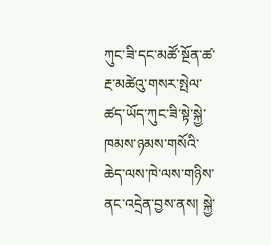ཀུང་ཟི་དང་མཚོ་སྔོན་ཚ་རྔ་མཚེའུ་གསར་སྤེལ་ཚད་ཡོད་ཀུང་ཟི་སྟེ་སྐྱེ་ཁམས་ཉམས་གསོའི་ཆེད་ལས་ཁེ་ལས་གཉིས་ནང་འདྲེན་བྱས་ནས། སྐྱེ་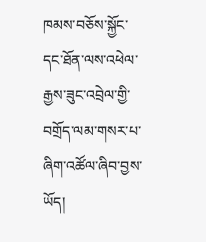ཁམས་བཅོས་སྐྱོང་དང་ཐོན་ལས་འཕེལ་རྒྱས་ཟུང་འབྲེལ་གྱི་བགྲོད་ལམ་གསར་པ་ཞིག་འཚོལ་ཞིབ་བྱས་ཡོད།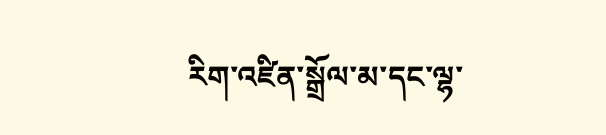རིག་འཛིན་སྒྲོལ་མ་དང་ལྷ་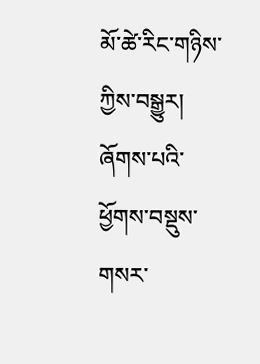མོ་ཚེ་རིང་གཉིས་ཀྱིས་བསྒྱུར།
ཞོགས་པའི་ཕྱོགས་བསྡུས་གསར་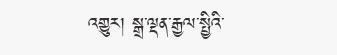འགྱུར། སྒྲ་ལྡན་རྒྱལ་སྤྱིའི་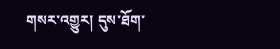གསར་འགྱུར། དུས་ཐོག་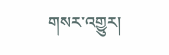གསར་འགྱུར།